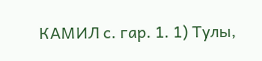КАМИЛ с. гар. 1. 1) Тулы,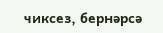чиксез, бернәрсә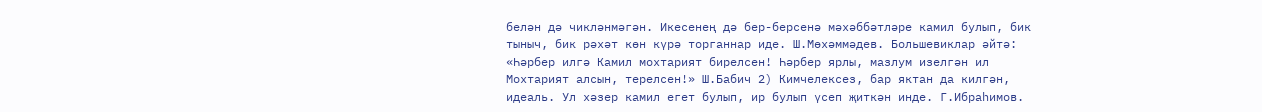белән дә чикләнмәгән. Икесенең дә бер-берсенә мәхәббәтләре камил булып, бик тыныч, бик рәхәт көн күрә торганнар иде. Ш.Мөхәммәдев. Большевиклар әйтә: «Һәрбер илгә Камил мохтарият бирелсен! Һәрбер ярлы, мазлум изелгән ил Мохтарият алсын, терелсен!» Ш.Бабич 2) Кимчелексез, бар яктан да килгән, идеаль. Ул хәзер камил егет булып, ир булып үсеп җиткән инде. Г.Ибраһимов.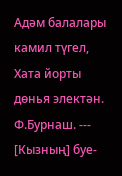Адәм балалары камил түгел, Хата йорты дөнья электән. Ф.Бурнаш. --- [Кызның] буе-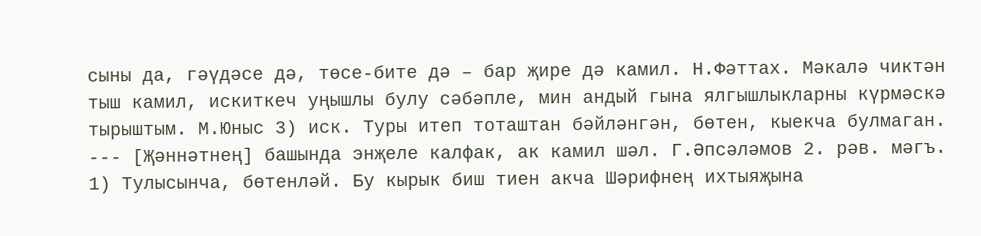сыны да, гәүдәсе дә, төсе-бите дә – бар җире дә камил. Н.Фәттах. Мәкалә чиктән тыш камил, искиткеч уңышлы булу сәбәпле, мин андый гына ялгышлыкларны күрмәскә тырыштым. М.Юныс 3) иск. Туры итеп тоташтан бәйләнгән, бөтен, кыекча булмаган. --- [Җәннәтнең] башында энҗеле калфак, ак камил шәл. Г.Әпсәләмов 2. рәв. мәгъ. 1) Тулысынча, бөтенләй. Бу кырык биш тиен акча Шәрифнең ихтыяҗына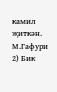камил җиткән. М.Гафури 2) Бик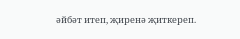әйбәт итеп, җиренә җиткереп.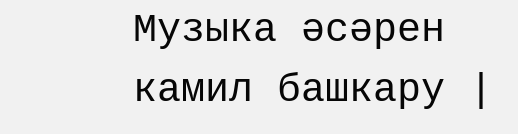Музыка әсәрен камил башкару |